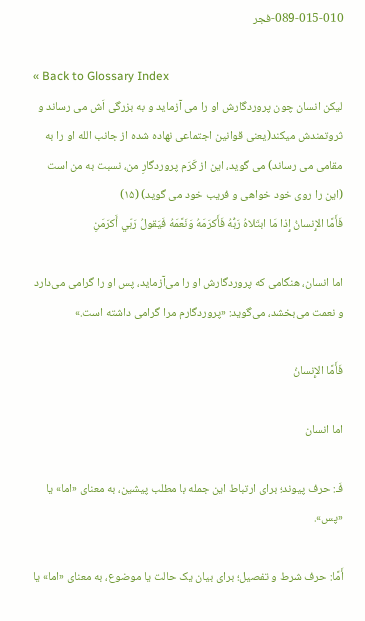089-015-010-فجر

« Back to Glossary Index
لیکن انسان چون پروردگارش او را می آزماید و به بزرگی اَش می رساند و ثروتمندش میکند(یعنی قوانین اجتماعی نهاده شده از جانب الله او را به مقامی می رساند) می گوید، این از کَرَم پروردگارِ من، نسبت به من است  (این را روی خود خواهی و فریب خود می گوید) (۱۵)
فَأَمَّا الإِنسانُ إِذا مَا ابتَلاهُ رَبُّهُ فَأَكرَمَهُ وَنَعَّمَهُ فَيَقولُ رَبّي أَكرَمَنِ

اما انسان، هنگامی که پروردگارش او را می‌آزماید، پس او را گرامی می‌دارد و نعمت می‌بخشد، می‌گوید: «پروردگارم مرا گرامی داشته است.»

فَأَمَّا الإِنسانُ

اما انسان

فَـ: حرف پیوند؛ برای ارتباط این جمله با مطلب پیشین، به معنای «اما» یا «پس».

أَمَّا: حرف شرط و تفصیل؛ برای بیان یک حالت یا موضوع، به معنای «اما» یا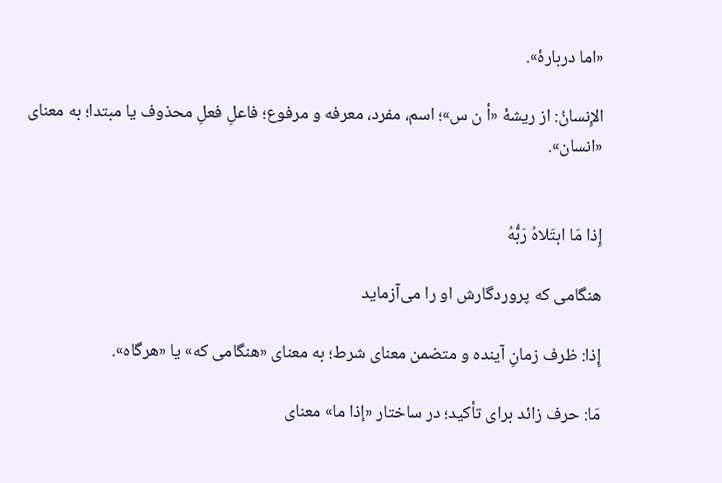«اما دربارهٔ».

الإِنسانُ: از ریشهٔ «أ ن س»؛ اسم، مفرد، معرفه و مرفوع؛ فاعلِ فعلِ محذوف یا مبتدا؛ به معنای «انسان».


إِذا مَا ابتَلاهُ رَبُّهُ

هنگامی که پروردگارش او را می‌آزماید

إِذا: ظرف زمانِ آینده و متضمن معنای شرط؛ به معنای «هنگامی که» یا «هرگاه».

مَا: حرف زائد برای تأکید؛ در ساختار «إذا ما» معنای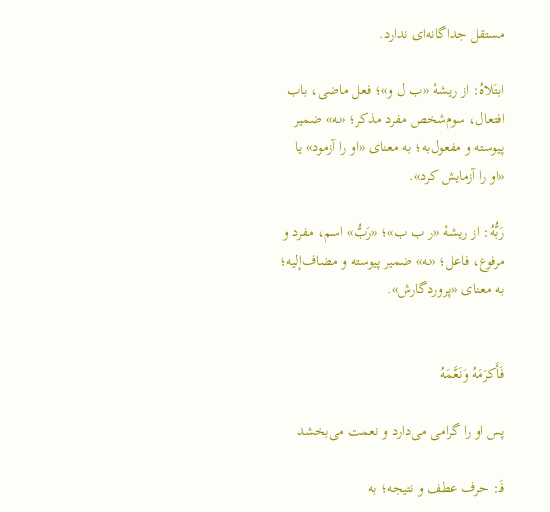مستقل جداگانه‌ای ندارد.

ابتَلاهُ: از ریشهٔ «ب ل و»؛ فعل ماضی، باب افتعال، سوم‌شخص مفرد مذکر؛ «ـه» ضمیر پیوسته و مفعول‌به؛ به معنای «او را آزمود» یا «او را آزمایش کرد».

رَبُّهُ: از ریشهٔ «ر ب ب»؛ «رَبُّ» اسم، مفرد و مرفوع، فاعل؛ «ـه» ضمیر پیوسته و مضاف‌إلیه؛ به معنای «پروردگارش».


فَأَكرَمَهُ وَنَعَّمَهُ

پس او را گرامی می‌دارد و نعمت می‌بخشد

فَـ: حرف عطف و نتیجه؛ به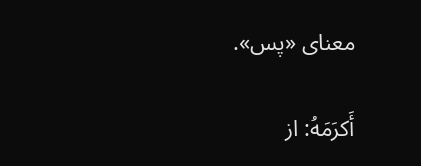معنای «پس».

أَكرَمَهُ: از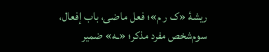ریشهٔ «ک ر م»؛ فعل ماضی، باب إفعال، سوم‌شخص مفرد مذکر؛ «ـه» ضمیر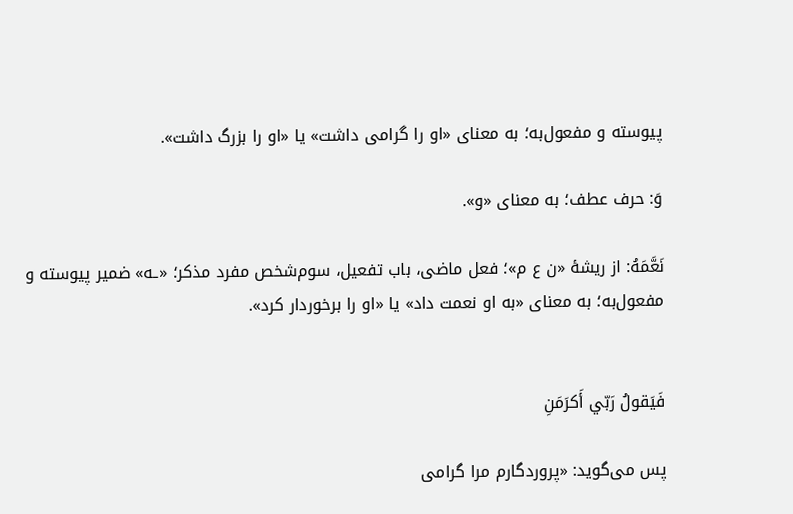پیوسته و مفعول‌به؛ به معنای «او را گرامی داشت» یا «او را بزرگ داشت».

وَ: حرف عطف؛ به معنای «و».

نَعَّمَهُ: از ریشهٔ «ن ع م»؛ فعل ماضی، باب تفعیل، سوم‌شخص مفرد مذکر؛ «ـه» ضمیر پیوسته و مفعول‌به؛ به معنای «به او نعمت داد» یا «او را برخوردار کرد».


فَيَقولُ رَبّي أَكرَمَنِ

پس می‌گوید: «پروردگارم مرا گرامی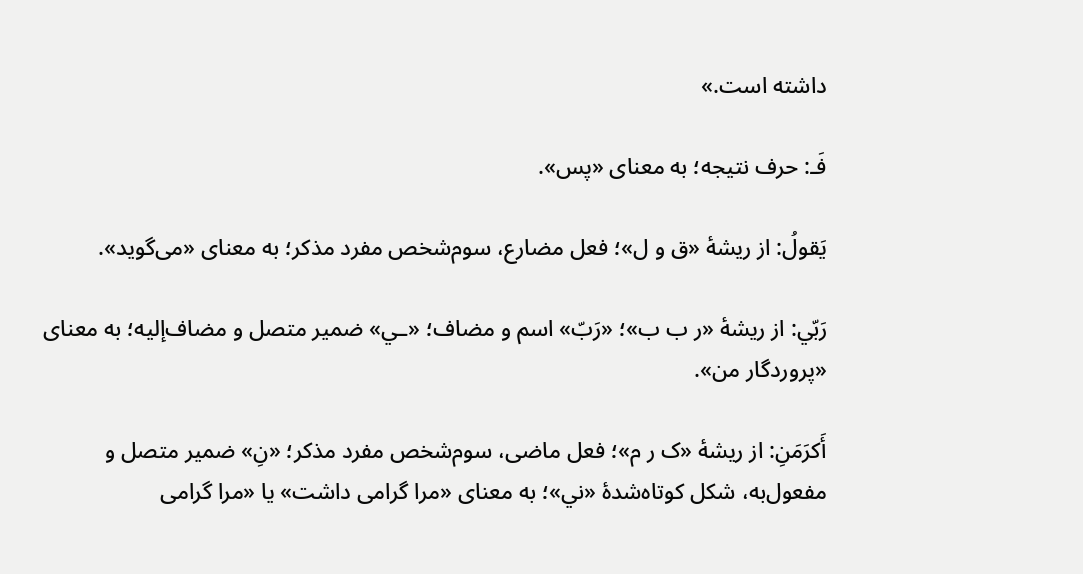داشته است.»

فَـ: حرف نتیجه؛ به معنای «پس».

يَقولُ: از ریشهٔ «ق و ل»؛ فعل مضارع، سوم‌شخص مفرد مذکر؛ به معنای «می‌گوید».

رَبّي: از ریشهٔ «ر ب ب»؛ «رَبّ» اسم و مضاف؛ «ـي» ضمیر متصل و مضاف‌إلیه؛ به معنای «پروردگار من».

أَكرَمَنِ: از ریشهٔ «ک ر م»؛ فعل ماضی، سوم‌شخص مفرد مذکر؛ «نِ» ضمیر متصل و مفعول‌به، شکل کوتاه‌شدهٔ «ني»؛ به معنای «مرا گرامی داشت» یا «مرا گرامی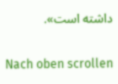داشته است».

Nach oben scrollen